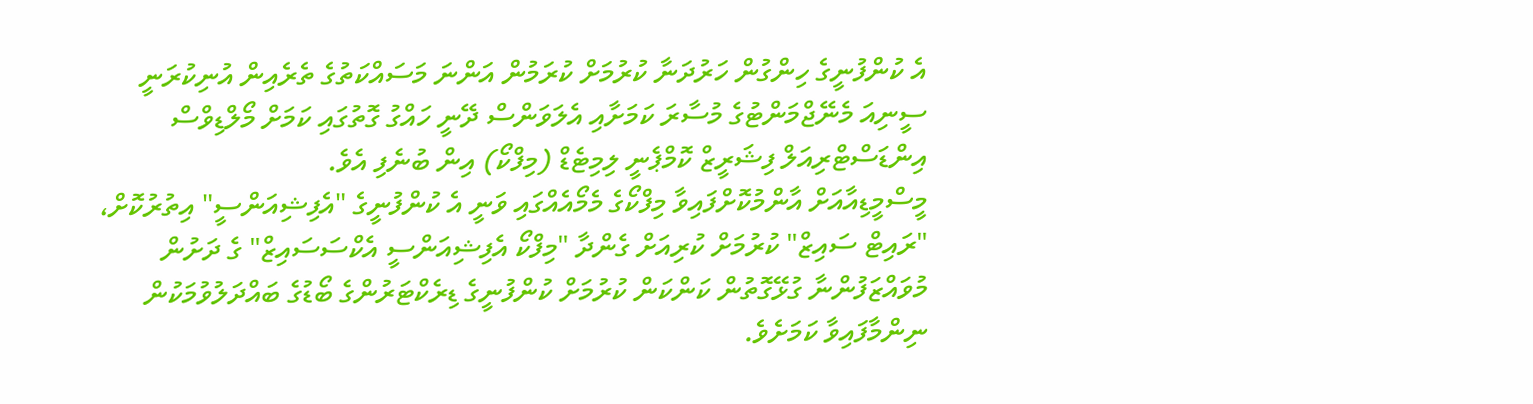އެ ކުންފުނީގެ ހިންގުން ހަރުދަނާ ކުރުމަށް ކުރަމުން އަންނަ މަސައްކަތުގެ ތެރެއިން އުނިކުރަނީ ސީނިއަ މެނޭޖްމަންޓުގެ މުސާރަ ކަމަށާއި އެލަވަންސް ދޭނީ ހައްގު ގޮތުގައި ކަމަށް މޯލްޑިވްސް އިންޑަސްޓްރިއަލް ފިޝަރީޒް ކޮމްޕެނީ ލިމިޓެޑް (މިފްކޯ) އިން ބުނެފި އެވެ.
މީސްމީޑިއާއަށް އާންމުކޮށްފައިވާ މިފްކޯގެ މެމޯއެއްގައި ވަނީ އެ ކުންފުނީގެ "އެފިޝިއަންސީ" އިތުރުކޮށް، "ރައިޓް ސައިޒް" ކުރުމަށް ކުރިއަށް ގެންދާ "މިފްކޯ އެފިޝިއަންސީ އެކްސަސައިޒް" ގެ ދަށުން މުވައްޒަފުންނާ ގުޅޭގޮތުން ކަންކަން ކުރުމަށް ކުންފުނީގެ ޑިރެކްޓަރުންގެ ބޯޑުގެ ބައްދަލުވުމަކުން ނިންމާފައިވާ ކަމަށެވެ.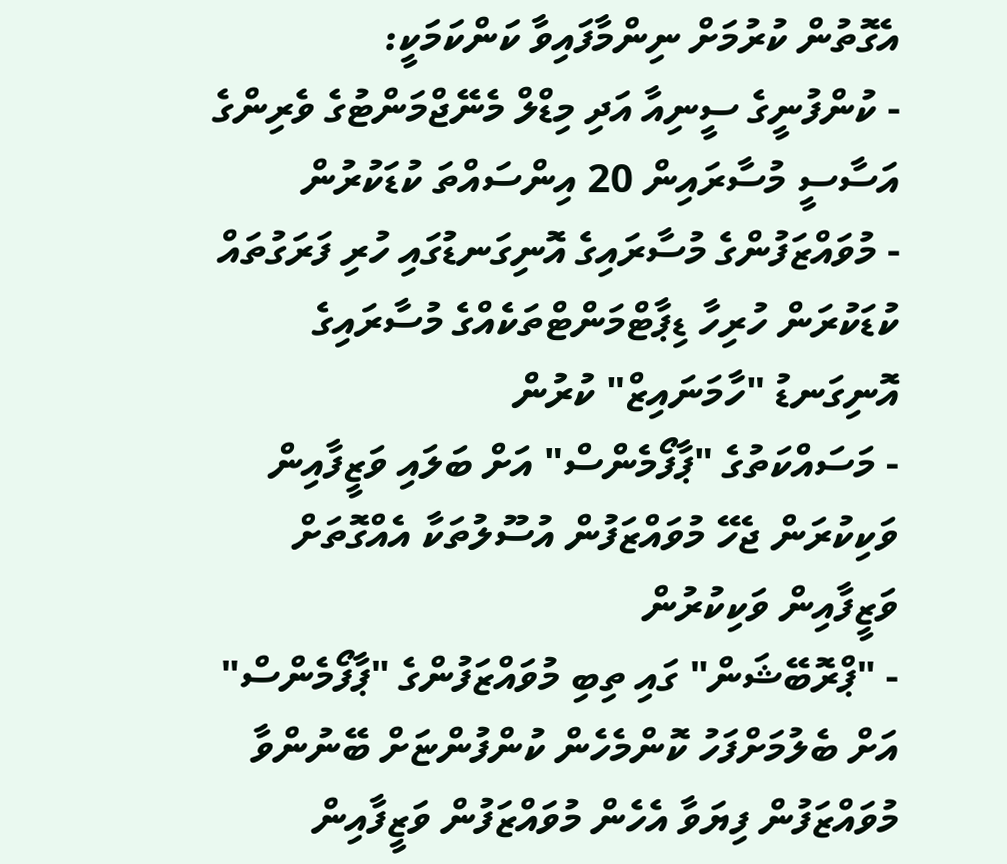އެގޮތުން ކުރުމަށް ނިންމާފައިވާ ކަންކަމަކީ:
- ކުންފުނީގެ ސީނިއާ އަދި މިޑްލް މެނޭޖްމަންޓުގެ ވެރިންގެ އަސާސީ މުސާރައިން 20 އިންސައްތަ ކުޑަކުރުން
- މުވައްޒަފުންގެ މުސާރައިގެ އޮނިގަނޑުގައި ހުރި ފަރަގުތައް ކުޑަކުރަން ހުރިހާ ޑިޕާޓްމަންޓްތަކެއްގެ މުސާރައިގެ އޮނިގަނޑު "ހާމަނައިޒް" ކުރުން
- މަސައްކަތުގެ "ޕާފޯމެންސް" އަށް ބަލައި ވަޒީފާއިން ވަކިކުރަން ޖެހޭ މުވައްޒަފުން އުސޫލުތަކާ އެއްގޮތަށް ވަޒީފާއިން ވަކިކުރުން
- "ޕްރޮބޭޝަން" ގައި ތިބި މުވައްޒަފުންގެ "ޕާފޯމެންސް" އަށް ބެލުމަށްފަހު ކޮންމެހެން ކުންފުންޏަށް ބޭނުންވާ މުވައްޒަފުން ފިޔަވާ އެހެން މުވައްޒަފުން ވަޒީފާއިން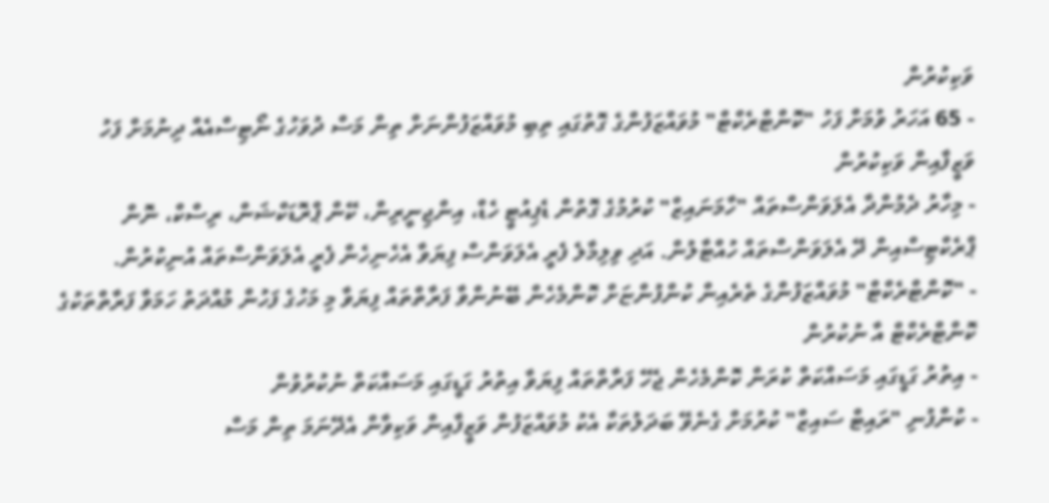ވަކިކުރުން
- 65 އަހަރު ވުމަށް ފަހު "ކޮންޓްރެކްޓް" މުވައްޒަފުންގެ ގޮތުގައި ތިބި މުވައްޒަފުންނަށް ތިން މަސް ދުވަހުގެ ނޯޓިސްއެއް ދިނުމަށް ފަހު ވަޒީފާއިން ވަކިކުރުން
- މިހާރު ދެމުންދާ އެލަވަންސްތައް "ހާމަނައިޒް" ކުރުމުގެ ގޮތުން ޑެޕިއުޓީ ހެޑް، އިންޖިނީރިން، ކޭން ޕްރޮޑަކްޝަން، ރިސްކް، ނޮން ޕްރެކްޓިސްއިން ދޭ އެލަވަންސްތައް ހުއްޓާލުން. އަދި ވިލިމާލެ ފެރީ އެލަވަންސް ފިޔަވާ އެހެނިހެން ފެރީ އެލަވަންސްތައް އުނިކުރުން.
- "ކޮންޓްރެކްޓް" މުވައްޒަފުންގެ ތެރެއިން ކުންފުންޏަށް ކޮންމެހެން ބޭނުންވާ ފަރާތްތައް ފިޔަވާ މި މަހުގެ ފަހުން މުއްދަތު ހަމަވާ ފަރާތްތަކުގެ ކޮންޓްރެކްޓް އާ ނުކުރުން
- އިތުރު ގަޑީގައި މަސައްކަތް ކުރަން ކޮންމެހެން ޖެހޭ ފަރާތްތައް ފިޔަވާ އިތުރު ގަޑީގައި މަސައްކަތް ނުކުރުވުން
- ކުންފުނި "ރައިޓް ސައިޒް" ކުރުމަށް ގެނެވޭ ބަދަލުތަކާ އެކު މުވައްޒަފުން ވަޒީފާއިން ވަކިވާން އެދޭނަމަ ތިން މަސް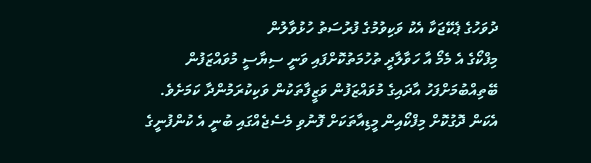ދުވަހުގެ ޕެކޭޖަކާ އެކު ވަކިވުމުގެ ފުރުސަތު ހުޅުވާލުން
މިފްކޯގެ އެ މެމޯ އާ ހަވާލާދީ ތުހުމަތުކޮށްފައި ވަނީ ސިޔާސީ މުވައްޒަފުން ބޭތިއްބުމަށްފަހު އާދައިގެ މުވައްޒަފުން ވަޒީފާތަކުން ވަކިކުރަމުންދާ ކަމަށެވެ.
އެކަން ދޮގުކޮށް މިފްކޯއިން މީޑިއާތަކަށް ފޮނުވި މެސެޖެއްގައި ބުނީ އެ ކުންފުނީގެ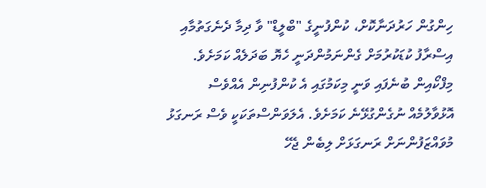ހިންގުން ހަރުދަނާކޮށް، ކުންފުނީގެ "ބްލީޑް" ވާ ދިމާ ދެނެގަތުމާއި އިސްރާފު ކުޑަކުރުމަށް ގެންނަމުންދަނީ ހެޔޮ ބަދަލެއް ކަމަށެވެ.
މިފްކޯއިން ބުނެފައި ވަނީ މިކަމުގައި އެ ކުންފުނިން އެއްވެސް އޮޅުވާލުމެއް ނުގެންގުޅޭނެ ކަމަށެވެ. އެލަވަންސްތަކަކީ ވެސް ރަނގަޅު މުވައްޒަފުންނަށް ރަނގަޅަށް ލިބެން ޖެހޭ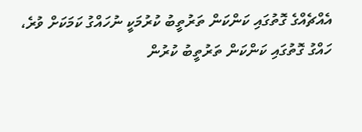އެއްޗެއްގެ ގޮތުގައި ކަންކަން ތަރުތީބު ކުރުމަކީ ނުހައްގު ކަމަކަށް ވުރެ، ހައްގު ގޮތުގައި ކަންކަން ތަރުތީބު ކުރުން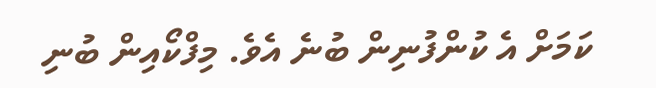ކަމަށް އެ ކުންފުނިން ބުނެ އެވެ. މިފްކޯއިން ބުނި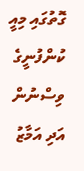ގޮތުގައި މިއީ ކުންފުނީގެ ވިސްނުން އަދި އަމާޒު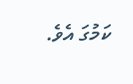ކަމުގަ އެވެ.